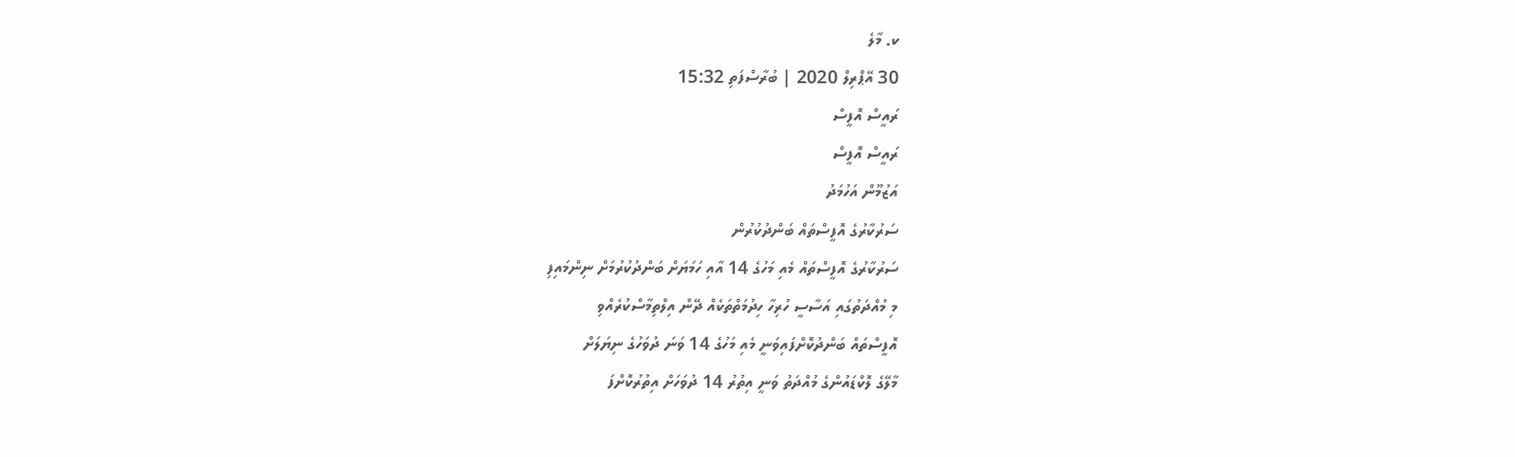ކ. މާލެ
30 އޭޕްރިލް 2020 | ބުރާސްފަތި 15:32
ރައީސް އޮފީސް
ރައީސް އޮފީސް
އަޒުމޫން އަހުމަދު
ސަރުކާރުގެ އޮފީސްތައް ބަންދުކުރުން
ސަރުކާރުގެ އޮފީސްތައް މެއި މަހުގެ 14 އާއި ހަމަޔަށް ބަންދުކުރުމަށް ނިންމައިފި
މި މުއްދަތުގައި އަސާސީ ހުރިހާ ހިދުމަތްތަކެއް ދޭން އިލްތިމާސްކުރެއްވި
އޮފީސްތައް ބަންދުކޮށްފައިވަނީ މެއި މަހުގެ 14 ވަނަ ދުވަހުގެ ނިޔަލަށް
މާލޭގެ ލޮކްޑައުންގެ މުއްދަތު ވަނީ އިތުރު 14 ދުވަހަށް އިތުރުކޮށްފަ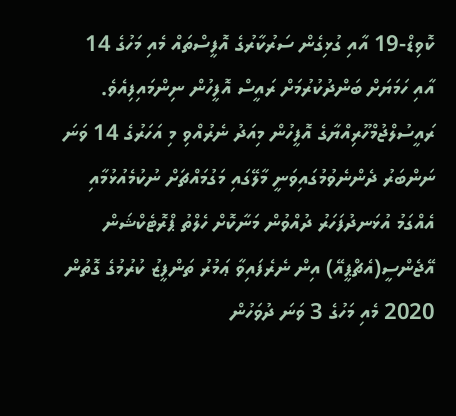ކޮވިޑް-19 އާއި ގުޅިގެން ސަރުކާރުގެ އޮފީސްތައް މެއި މަހުގެ 14 އާއި ހަމަޔަށް ބަންދުކުރުމަށް ރައީސް އޮފީހުން ނިންމައިފިއެވެ.
ރައީސުލްޖުމްހޫރިއްޔާގެ އޮފީހުން މިއަދު ނެރުއްވި މި އަހަރުގެ 14 ވަނަ ނަންބަރު ދެންނެވުމުގައިވަނީ މާލޭގައި މަގުމައްޗަށް ނުކުމެއުޅުމާއި އެއްގަމު އުޅަނދުފަހަރު ދުއްވުން މަނާކޮށް ހެލްތު ޕްރޮޓެކްޝަން އޭޖެންސީ(އެޗްޕީއޭ) އިން ނެރެފައިވާ ޢަމުރު ތަންފީޒު ކުރުމުގެ ގޮތުން 2020 މެއި މަހުގެ 3 ވަނަ ދުވަހުން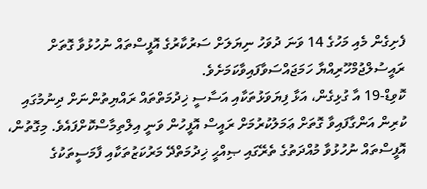ފެށިގެން މެއި މަހުގެ 14 ވަނަ ދުވަހު ނިޔަލަށް ސަރުކާރުގެ އޮފީސްތައް ނުހުޅުވާ ގޮތަށް ރައީސުލްޖުމްހޫރިއްޔާ ހަމަޖައްސަވާފައިވާކަމަށެވެ.
ކޮވިޑް-19 އާ ގުޅިގެން، އަޅާ ފިޔަވަޅުތަކާއި އަސާސީ ޚިދުމަތްތައް ރައްޔިތުންނަށް ދިނުމުގައި ކުރިން އަންގާފައިވާ ގޮތަށް ޢަމަލުކުރުމަށް ރައީސް އޮފީހުން ވަނީ އިލްތިމާސްކޮށްފައެވެ. މިގޮތުން، އޮފީސްތައް ނުހުޅުވާ މުއްދަތުގެ ތެރޭގައި ޞިއްޙީ ޚިދުމަތްދޭ މަރުކަޒުތަކާއި ފާމަސީތަކުގެ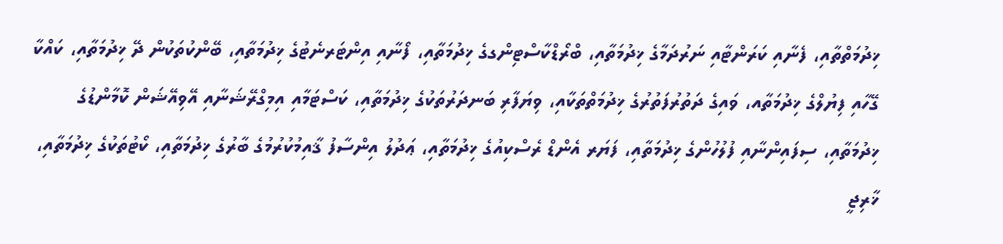ޚިދުމަތްތާއި، ފެނާއި ކަރަންޓާއި ނަރުދަމާގެ ޚިދުމަތާއި، ބްރޯޑްކާސްޓިންގގެ ޚިދުމަތާއި، ފޯނާއި އިންޓަރނެޓުގެ ޚިދުމަތާއި، ބޭންކުތަކުން ދޭ ޚިދުމަތާއި، ކައްކާ ގޭހާއި ފިޔުލްގެ ޚިދުމަތާއ، ވައިގެ ދަތުރުފަތުރުގެ ޚިދުމަތްތަކާއި، ވިޔަފާރި ބަނދަރުތަކުގެ ޚިދުމަތާއި، ކަސްޓަމާއި އިމިގްރޭޝަނާއި އޭވިއޭޝަން ކޮމާންޑުގެ ޚިދުމަތާއި، ސިފައިންނާއި ފުލުހުންގެ ޚިދުމަތާއި، ފަޔަރ އެންޑް ރެސްކިއުގެ ޚިދުމަތާއި، ޢަދުލު އިންސާފު ޤާއިމުކުރުމުގެ ބާރުގެ ޚިދުމަތާއި، ކޯޓުތަކުގެ ޚިދުމަތާއި، ޚާރިޖީ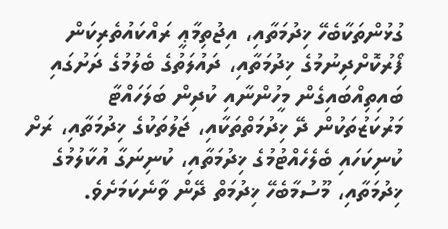ގުޅުންތަކާބެހޭ ޚިދުމަތާއި، އިޖުތިމާޢީ ރައްކައުތެރިކަން ފޯރުކޮށްދިނުމުގެ ޚިދުމަތާއި، ދައުލަތުގެ ބެލުމުގެ ދަށުގައި ބައިތިއްބައިގެން މީހުންނާއި ކުދިން ބަލަހައްޓާ މަރުކަޒުތަކުން ދޭ ޚިދުމަތްތަކާއި، ޖަލުތަކުގެ ޚިދުމަތާއި، ރަށް ކުނިކަހައި ބެލެހެއްޓުމުގެ ޚިދުމަތާއި، ކުނިނަގާ އުކާލުމުގެ ޚިދުމަތާއި، މޫސުމާބެހޭ ޚިދުމަތް ދޭން ވާނެކަމަށެވެ.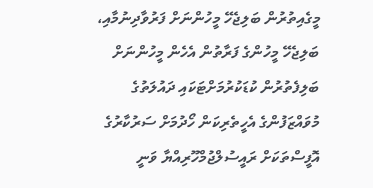މީގެއިތުރުން ބަލިޖެހޭ މީހުންނަށް ފަރުވާދިނުމާއި، ބަލިޖެހޭ މީހުންގެ ފަރާތުން އެހެން މީހުންނަށް ބަލިފެތުރުން ކުޑަކުރުމަށްޓަކައި ދައުލަތުގެ މުވައްޒަފުންގެ އެހީތެރިކަން ހޯދުމަށް ސަރުކާރުގެ އޮފީސްތަކަށް ރައީސުލްޖުމްހޫރިއްޔާ ވަނީ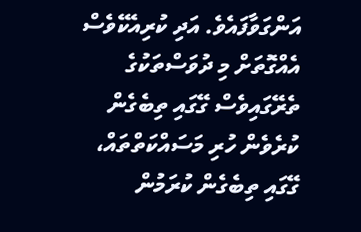އަންގަވާފައެވެ. އަދި ކުރިއެކޭވެސް އެއްގޮތަށް މި ދުވަސްތަކުގެ ތެރޭގައިވެސް ގޭގައި ތިބެގެން ކުރެވެން ހުރި މަސައްކަތްތައް، ގޭގައި ތިބެގެން ކުރަމުން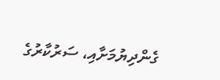ގެންދިޔުމަށާއި، ސަރުކާރުގެ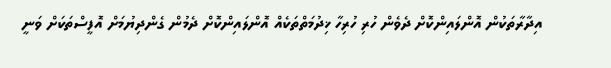އިދާރާތަކުން އޮންލައިންކޮށް ދެވެން ހުރި ހުރިހާ ޚިދުމަތްތަކެއް އޮންލައިންކޮށް ދެމުން ގެންދިޔުމަށް އޮފީސްތަކަށް ވަނީ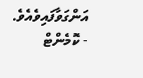އަންގަވާފައިވެއެވެ.
- ކޮމެންޓް